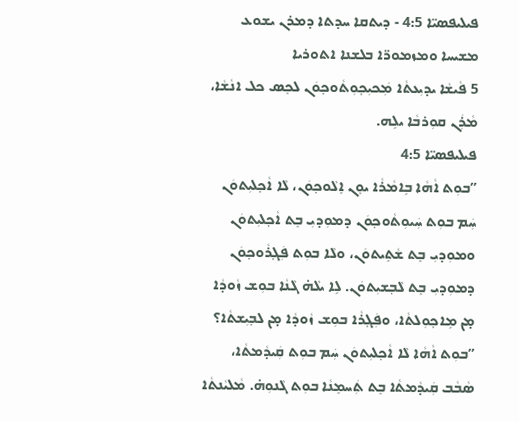ܦܝܠܝܦܣܝ̈ܐ 4:5 - ܕܝܬܩܐ ܚܕܬܐ ܕܡܪܢ ܝܫܘܥ ܡܫܝܚܐ ܘܡܙܡܘܪ̈ܐ ܒܠܫܢܐ ܐܬܘܪܝܐ
5 ܦܵܝܫܵܐ ܝܕܝܼܥܬܵ‌ܐ ܡܲܟܝܼܟ݂ܘܼܬܵܘܟ݂ܘܿܢ ܠܟܸܣ ܟܠ ܐܢܵܫܵܐ، ܡܵܪܲܢ ܩܘܼܪܒܵܐ ܝܠܹܗ.
ܦܝܠܝܦܣܝ̈ܐ 4:5
”ܒܘܼܬ ܐܵܗܵܐ ܒܹܐܡܵܪܵܐ ܝܘܸܢ ܐܸܠܵܘܟ݂ܘܿܢ، ܠܵܐ ܐܵܟ݂ܠܝܼܬܘܿܢ ܚܲܡ ܒܘܼܬ ܚܲܝܘܼܬܵܘܟ݂ܘܿܢ ܕܡܘܼܕܝܼ ܒܸܬ ܐܵܟ݂ܠܝܼܬܘܿܢ ܘܡܘܼܕܝܼ ܒܸܬ ܫܵܬܹܝܬܘܿܢ، ܘܠܵܐ ܒܘܼܬ ܦܲܓ݂ܪܵܘܟ݂ܘܿܢ ܕܡܘܼܕܝܼ ܒܸܬ ܠܵܒ݂ܫܝܼܬܘܿܢ. ܠܹܐ ܝܠܵܗ̇ ܓܵܢܵܐ ܒܘܼܫ ܙܵܘܕܵܐ ܡ̣ܢ ܡܹܐܟ݂ܘܼܠܬܵ‌ܐ، ܘܦܲܓ݂ܪܵܐ ܒܘܼܫ ܙܵܘܕܵܐ ܡ̣ܢ ܠܒ݂ܝܼܫܬܵ‌ܐ؟
”ܒܘܼܬ ܐܵܗܵܐ ܠܵܐ ܐܵܟ݂ܠܝܼܬܘܿܢ ܚܲܡ ܒܘܼܬ ܩܲܝܕܵܡܬܵ‌ܐ، ܣܵܒܵܒ ܩܲܝܕܵܡܬܵ‌ܐ ܒܸܬ ܬܲܚܡܸܢܵܐ ܒܘܼܬ ܓܵܢܘܼܗ̇. ܡܵܠܝܵܢܬܵ‌ܐ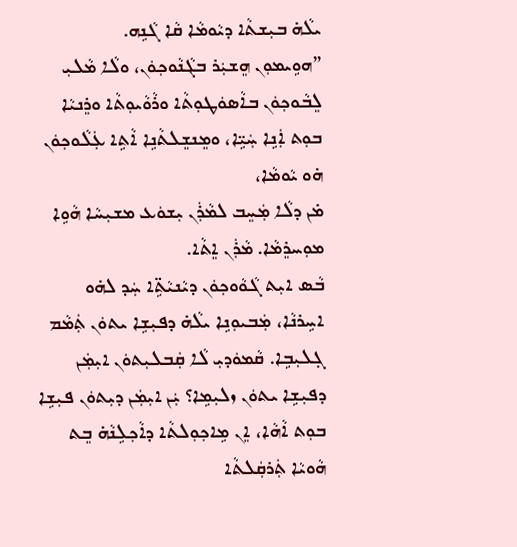ܝܠܵܗ̇ ܒܝܼܫܬܵ‌ܐ ܕܝܵܘܡܵܐ ܩܵܐ ܓܵܢܹܗ.
”ܗܘܹܝܡܘܼܢ ܗܸܫܝܲܪ ܒܓܵܢܵܘܟ݂ܘܿܢ، ܘܠܵܐ ܡܵܠܝܼ ܠܸܒܵܘܟ݂ܘܿܢ ܒܐܵܣܘܿܛܘܼܬܵ‌ܐ ܘܪܵܘܵܝܘܼܬܵ‌ܐ ܘܪܸܢܝܵܐ ܒܘܼܬ ܐܲܢܹܐ ܚܲܝܹ̈ܐ، ܘܡܸܢܫܸܠܬܵܢܹܐ ܐܵܬܹ‌ܐ ܥܲܠܵܘܟ݂ܘܿܢ ܗ̇ܘ ܝܵܘܡܵܐ،
ܡ̇ܢ ܕܠܵܐ ܡܲܚܸܒ ܠܡܵܪܲܢ ܝܼܫܘܿܥ ܡܫܝܼܚܵܐ ܗܵܘܹܐ ܡܘܼܚܪܸܡܵܐ. ܡܵܪܲܢ ܐܸܬܵ‌ܐ.
ܒܵܣ ܐܝܼܬ ܓܵܘܵܘܟ݂ܘܿܢ ܕܝܵܢܝܵܬܹ̈‌ܐ ܚܲܕ ܠܗ̇ܘ ܐܚܹܪܢܵܐ، ܡܲܒܝܘܼܢܹܐ ܝܠܵܗ̇ ܕܦܝܼܫܹܐ ܝܬܘܿܢ ܬܲܡܵܡ ܓ݂ܠܝܼܒܹܐ. ܩܵܡܘܿܕܝܼ ܠܵܐ ܩܲܒܠܝܼܬܘܿܢ ܐܝܼܡܲܢ ܕܦܝܼܫܹܐ ܝܬܘܿܢ ܙܠܝܼܡܹܐ؟ ܝܲܢ ܐܝܼܡܲܢ ܕܝܼܬܘܿܢ ܦܝܼܫܹܐ
ܒܘܼܬ ܐܵܗܵܐ، ܐܸܢ ܡܹܐܟ݂ܘܼܠܬܵ‌ܐ ܕܐܵܟ݂ܠܹܢܵܗ̇ ܒܸܬ ܗܵܘܝܵܐ ܬܲܪܩܲܠܬܵ‌ܐ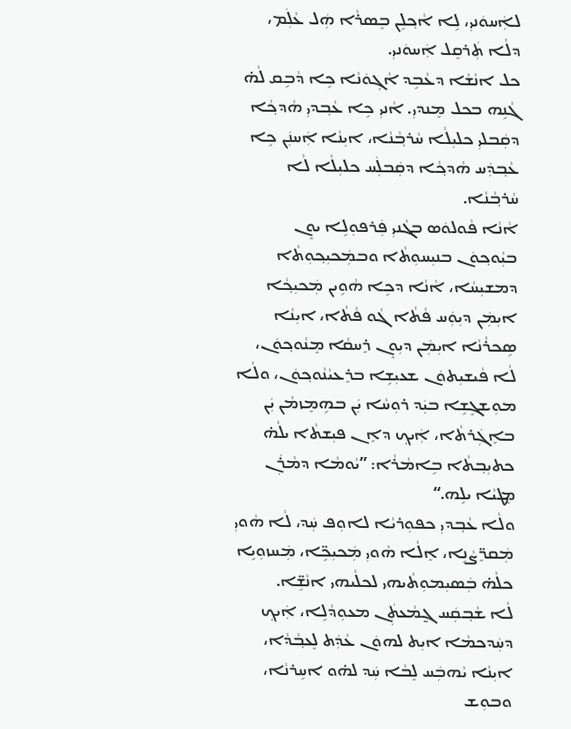ܠܐܲܚܘܿܢܝܼ، ܠܹܐ ܐܵܟ݂ܠܹܢ ܒܸܣܪܵܐ ܗܲܠ ܥܵܠܲܡ، ܕܠܵܐ ܬܲܪܩܸܠ ܐܲܚܘܿܢܝܼ.
ܟܠ ܐܢܵܫܵܐ ܕܥܵܒܹܕ ܐܵܓ݂ܘܿܢܵܐ ܟܹܐ ܕܵܒܹܩ ܠܵܗ̇ ܓܵܢܹܗ ܒܟܠ ܡܸܢܕܝܼ. ܐܵܢܝܼ ܟܹܐ ܥܵܒ݂ܕܝܼ ܗܵܕܟ݂ܵܐ ܕܩܲܒܠܝܼ ܟܠܝܼܠܵܐ ܚܵܪܒ݂ܵܢܵܐ، ܐܝܼܢܵܐ ܐܲܚܢܲܢ ܟܹܐ ܥܵܒ݂ܕܲܚ ܗܵܕܟ݂ܵܐ ܕܩܲܒܠܲܚ ܟܠܝܼܠܵܐ ܠܵܐ ܚܵܪܒ݂ܵܢܵܐ.
ܐܵܢܵܐ ܦܵܘܠܘܿܣ ܒܓܵܢܝܼ ܦܲܪܦܘܼܠܹܐ ܝܘܸܢ ܒܝܼܵܘܟ݂ܘܿܢ ܒܢܝܼܚܘܼܬܵ‌ܐ ܘܒܡܲܟܝܼܟ݂ܘܼܬܵ‌ܐ ܕܡܫܝܼܚܵܐ، ܐܵܢܵܐ ܕܟܹܐ ܗܵܘܹܝܢ ܡܲܟܝܼܟ݂ܵܐ ܐܝܼܡܲܢ ܕܝܼܘܲܚ ܦܵܬܵ‌ܐ ܓܵܘ ܦܵܬܵ‌ܐ، ܐܝܼܢܵܐ ܣܹܟܪܵܢܵܐ ܐܝܼܡܲܢ ܕܝܼܘܸܢ ܪܸܚܩܵܐ ܡܸܢܵܘܟ݂ܘܿܢ،
ܠܵܐ ܦܵܝܫܝܼܬܘܿܢ ܫܥܝܼܫܹܐ ܒܪܸܥܝܵܢܵܘܟ݂ܘܿܢ، ܘܠܵܐ ܡܘܼܫܓܸܫܹܐ ܒܝܲܕ ܪܘܼܚܵܐ ܝܲܢ ܒܗܹܡܸܙܡܵܢ ܝܲܢ ܒܐܸܓܲܪܬܵ‌ܐ، ܐܲܝܟ݂ ܕܐܸܢ ܦܝܼܫܬܵ‌ܐ ܝܠܵܗ̇ ܟܬܝܼܒ݂ܬܵ‌ܐ ܒܹܐܡܵܪܵܐ: ”ܝܵܘܡܵܐ ܕܡܵܪܲܢ ܡܸܛܝܵܐ ܝܠܹܗ.“
ܘܠܵܐ ܥܵܒ݂ܕܝܼ ܟܦܘܼܪܝܵܐ ܠܐܘܼܦ ܚܲܕ، ܠܵܐ ܗܵܘܝܼ ܡܲܩܪܸ̈ܨܵܢܹܐ، ܐܸܠܵܐ ܗܵܘܝܼ ܡܲܟܝܼܟܹ̈ܐ، ܡܲܚܙܘܼܝܹܐ ܟܠܵܗ̇ ܒܲܣܝܼܡܘܼܬܵܝܗ‌ܝ ܠܟܠܵܝܗ‌ܝ ܐܢܵܫܹ̈ܐ.
ܠܵܐ ܫܵܒ݂ܩܲܚ ܓ̰ܡܵܥܬܲܢ ܡܥܘܼܕܵܠܹܐ، ܐܲܝܟ݂ ܕܚܲܕܟܡܵܐ ܐܝܼܬ ܠܗܘܿܢ ܥܵܕܲܬ ܠܸܥܒ݂ܵܕܵܐ، ܐܝܼܢܵܐ ܝܵܗܒܲܚ ܠܸܒܵܐ ܚܲܕ ܠܗ̇ܘ ܐܚܹܪܢܵܐ، ܘܒܘܼܫ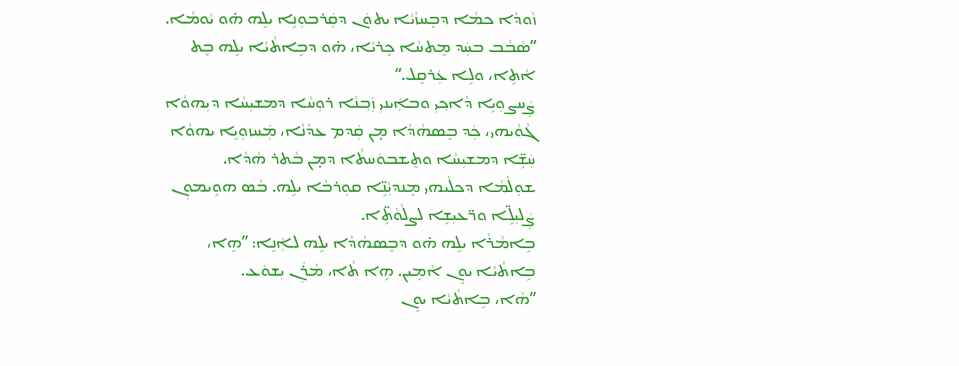ܙܵܘܕܵܐ ܟܡܵܐ ܕܒܸܚܙܵܝܵܐ ܝܬܘܿܢ ܕܩܲܪܒܘܼܢܹܐ ܝܠܹܗ ܗ̇ܘ ܝܵܘܡܵܐ.
”ܣܵܒܵܒ ܒܚܲܕ ܡܸܬܚܵܐ ܟܸܪܝܵܐ، ܗ̇ܘ ܕܒܹܐܬܵܝܵܐ ܝܠܹܗ ܒܸܬ ܐܵܬܹ‌ܐ، ܘܠܹܐ ܥܲܪܩܸܠ.“
ܨܲܚܨܘܼܝܹܐ ܕܵܐܟ݂ܝܼ ܘܒܐܲܝܢܝܼ ܙܲܒ݂ܢܵܐ ܪܘܼܚܵܐ ܕܡܫܝܼܚܵܐ ܕܝܼܗܘܵܐ ܓܵܘܵܝܗ‌ܝ، ܟܲܕ ܒܸܣܗܵܕܵܐ ܡ̣ܢ ܩܲܕܡ ܥܕܵܢܵܐ، ܡܲܚܙܘܼܝܹܐ ܝܗܘܵܐ ܚܲܫܹ̈ܐ ܕܡܫܝܼܚܵܐ ܘܬܸܫܒܘܿܚܬܵ‌ܐ ܕܡ̣ܢ ܒܵܬܪ ܗܵܕܵܐ.
ܫܘܼܠܵܡܵܐ ܕܟܠܵܝܗ‌ܝ ܡܸܢܕܝܼܵܢܹ̈ܐ ܩܘܼܪܒܵܐ ܝܠܹܗ. ܒܵܣ ܗܘܹܝܡܘܼܢ ܨܲܠܝܼܠܹ̈ܐ ܘܪ̈ܥܝܼܫܹܐ ܠܨܠܵܘܵܬܹ̈‌ܐ.
ܒܹܐܡܵܪܵܐ ܝܠܹܗ ܗ̇ܘ ܕܒܸܣܗܵܕܵܐ ܝܠܹܗ ܠܐܲܢܹܐ: ”ܗܹܐ، ܒܹܐܬܵܝܵܐ ܝܘܸܢ ܐܵܡܹܝܢ. ܗܹܐ ܬܵ‌ܐ، ܡܵܪܲܢ ܝܼܫܘܿܥ.
”ܗܵܐ، ܒܹܐܬܵܝܵܐ ܝܘܸܢ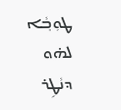ܛܘܼܒ݂ܵܐ ܠܗ̇ܘ ܕܢܵܛܹܪ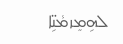ܠܗܹܡܸܙܡܵܢܹ̈ܐ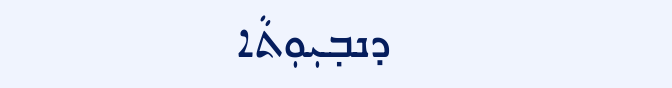ܕܢܒ݂ܝܼܘܼܬܵ‌ܐ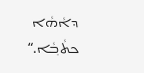ܕܐܵܗܵܐ ܟܬܵܒ݂ܵܐ.“